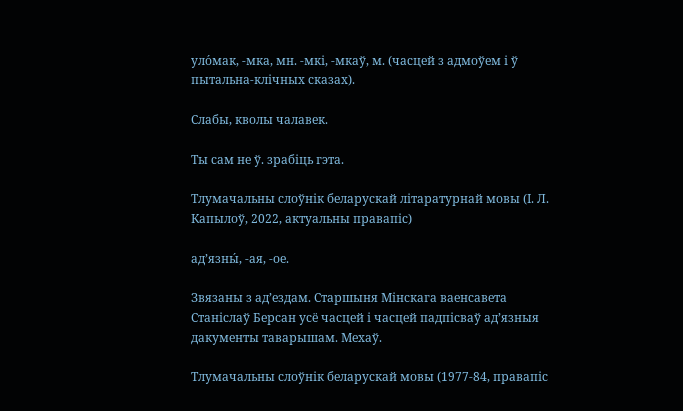уло́мак, -мка, мн. -мкі, -мкаў, м. (часцей з адмоўем і ў пытальна-клічных сказах).

Слабы, кволы чалавек.

Ты сам не ў. зрабіць гэта.

Тлумачальны слоўнік беларускай літаратурнай мовы (І. Л. Капылоў, 2022, актуальны правапіс)

ад’язны́, ‑ая, ‑ое.

Звязаны з ад’ездам. Старшыня Мінскага ваенсавета Станіслаў Берсан усё часцей і часцей падпісваў ад’язныя дакументы таварышам. Мехаў.

Тлумачальны слоўнік беларускай мовы (1977-84, правапіс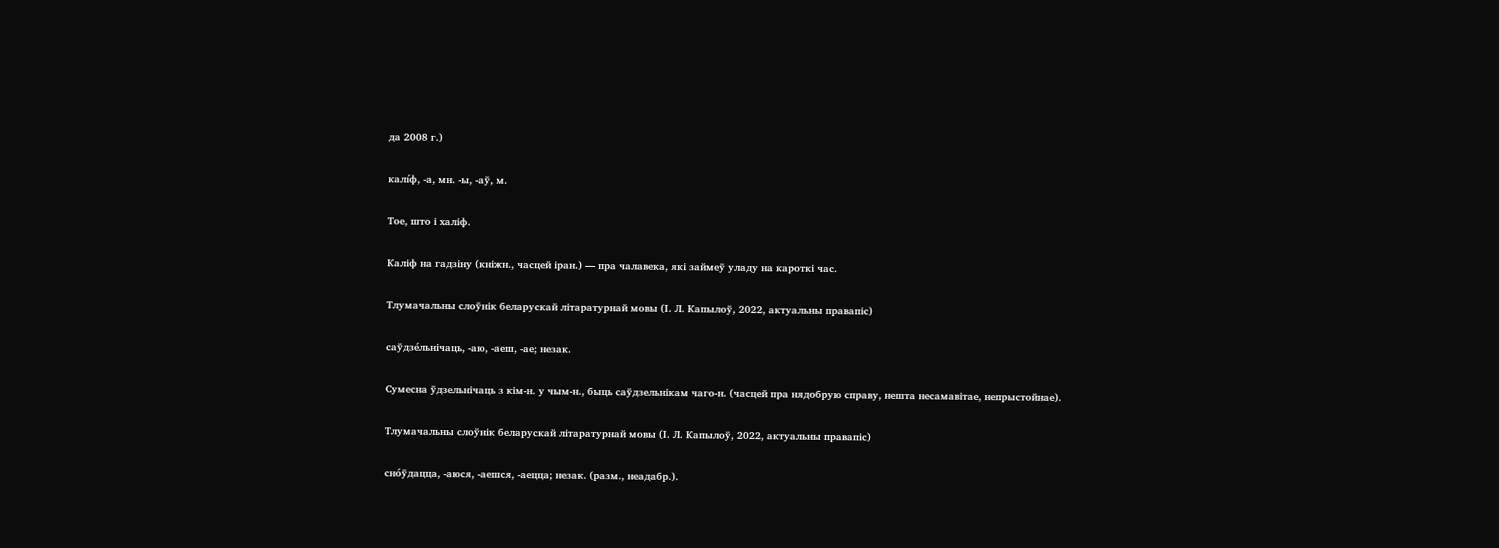да 2008 г.)

калі́ф, -а, мн. -ы, -аў, м.

Тое, што і халіф.

Каліф на гадзіну (кніжн., часцей іран.) — пра чалавека, які займеў уладу на кароткі час.

Тлумачальны слоўнік беларускай літаратурнай мовы (І. Л. Капылоў, 2022, актуальны правапіс)

саўдзе́льнічаць, -аю, -аеш, -ае; незак.

Сумесна ўдзельнічаць з кім-н. у чым-н., быць саўдзельнікам чаго-н. (часцей пра нядобрую справу, нешта несамавітае, непрыстойнае).

Тлумачальны слоўнік беларускай літаратурнай мовы (І. Л. Капылоў, 2022, актуальны правапіс)

сно́ўдацца, -аюся, -аешся, -аецца; незак. (разм., неадабр.).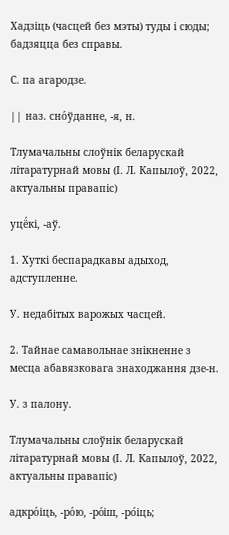Хадзіць (часцей без мэты) туды і сюды; бадзяцца без справы.

С. па агародзе.

|| наз. сно́ўданне, -я, н.

Тлумачальны слоўнік беларускай літаратурнай мовы (І. Л. Капылоў, 2022, актуальны правапіс)

уцё́кі, -аў.

1. Хуткі беспарадкавы адыход, адступленне.

У. недабітых варожых часцей.

2. Тайнае самавольнае знікненне з месца абавязковага знаходжання дзе-н.

У. з палону.

Тлумачальны слоўнік беларускай літаратурнай мовы (І. Л. Капылоў, 2022, актуальны правапіс)

адкро́іць, -ро́ю, -ро́іш, -ро́іць;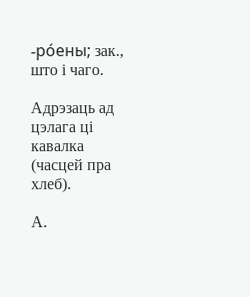-ро́ены; зак., што і чаго.

Адрэзаць ад цэлага ці кавалка (часцей пра хлеб).

А.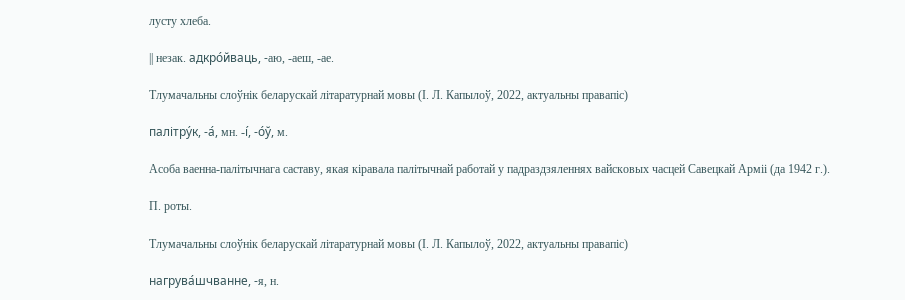лусту хлеба.

|| незак. адкро́йваць, -аю, -аеш, -ае.

Тлумачальны слоўнік беларускай літаратурнай мовы (І. Л. Капылоў, 2022, актуальны правапіс)

палітру́к, -а́, мн. -і́, -о́ў, м.

Асоба ваенна-палітычнага саставу, якая кіравала палітычнай работай у падраздзяленнях вайсковых часцей Савецкай Арміі (да 1942 г.).

П. роты.

Тлумачальны слоўнік беларускай літаратурнай мовы (І. Л. Капылоў, 2022, актуальны правапіс)

нагрува́шчванне, ‑я, н.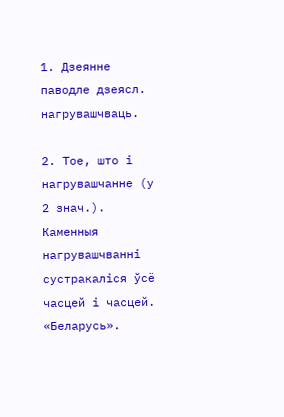1. Дзеянне паводле дзеясл. нагрувашчваць.

2. Тое, што і нагрувашчанне (у 2 знач.). Каменныя нагрувашчванні сустракаліся ўсё часцей і часцей. «Беларусь».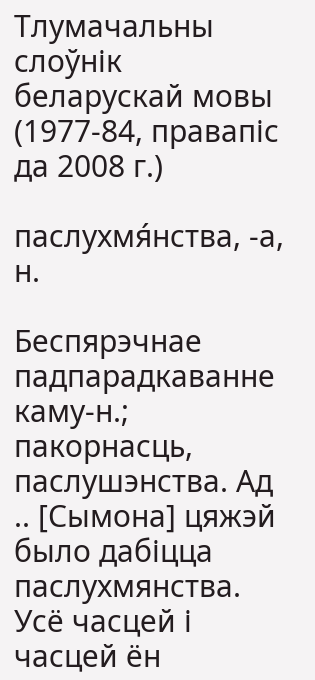Тлумачальны слоўнік беларускай мовы (1977-84, правапіс да 2008 г.)

паслухмя́нства, ‑а, н.

Беспярэчнае падпарадкаванне каму‑н.; пакорнасць, паслушэнства. Ад .. [Сымона] цяжэй было дабіцца паслухмянства. Усё часцей і часцей ён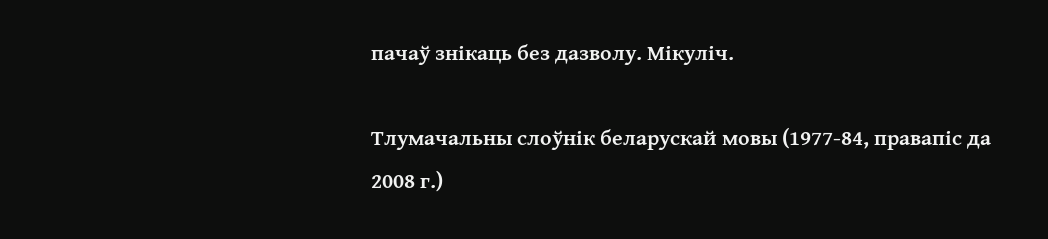пачаў знікаць без дазволу. Мікуліч.

Тлумачальны слоўнік беларускай мовы (1977-84, правапіс да 2008 г.)